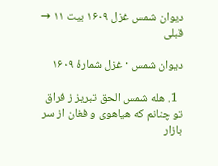دیوان شمس غزل ۱۶۰۹ بیت ۱۱ → قبلی

دیوان شمس · غزل شمارهٔ ۱۶۰۹

  1. هله شمس الحق تبریز ز فراق تو چنانم که هیاهوی و فغان از سر بازار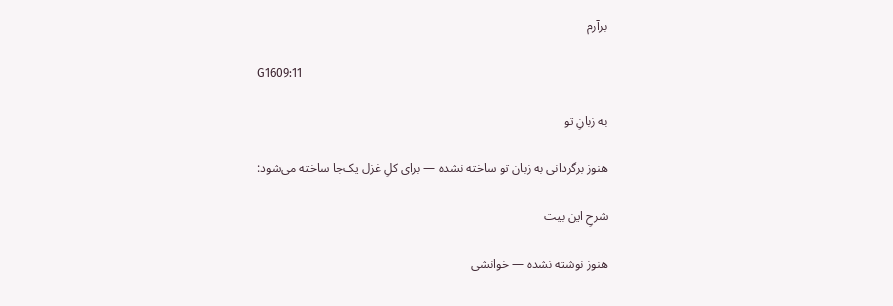برآرم

G1609:11

به زبانِ تو

هنوز برگردانی به زبان تو ساخته نشده — برای کلِ غزل یک‌جا ساخته می‌شود:

شرحِ این بیت

هنوز نوشته نشده — خوانشی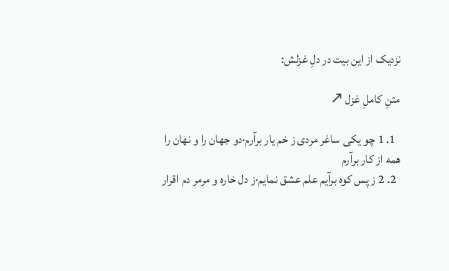نزدیک از این بیت در دلِ غزلش:

متنِ کاملِ غزل ↗

  1. 1 چو یکی ساغر مردی ز خم یار برآرم·دو جهان را و نهان را همه از کار برآرم
  2. 2 ز پس کوه برآیم علم عشق نمایم·ز دل خاره و مرمر دم اقرار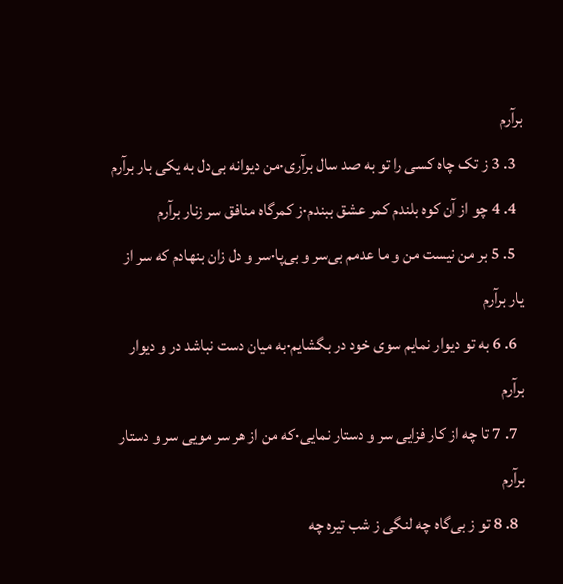برآرم
  3. 3 ز تک چاه کسی را تو به صد سال برآری·من دیوانه بی‌دل به یکی بار برآرم
  4. 4 چو از آن کوه بلندم کمر عشق ببندم·ز کمرگاه منافق سر زنار برآرم
  5. 5 بر من نیست من و ما عدمم بی‌سر و بی‌پا·سر و دل زان بنهادم که سر از یار برآرم
  6. 6 به تو دیوار نمایم سوی خود در بگشایم·به میان دست نباشد در و دیوار برآرم
  7. 7 تا چه از کار فزایی سر و دستار نمایی·که من از هر سر مویی سر و دستار برآرم
  8. 8 تو ز بی‌گاه چه لنگی ز شب تیره چه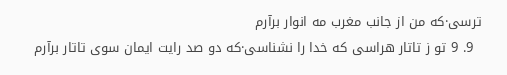ترسی·که من از جانب مغرب مه انوار برآرم
  9. 9 تو ز تاتار هراسی که خدا را نشناسی·که دو صد رایت ایمان سوی تاتار برآرم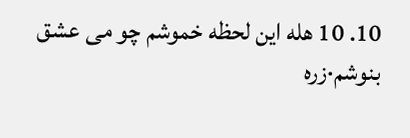10. 10 هله این لحظه خموشم چو می عشق بنوشم·زره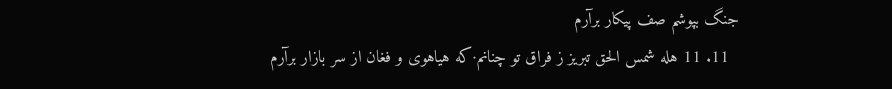جنگ بپوشم صف پیکار برآرم
  11. 11 هله شمس الحق تبریز ز فراق تو چنانم·که هیاهوی و فغان از سر بازار برآرم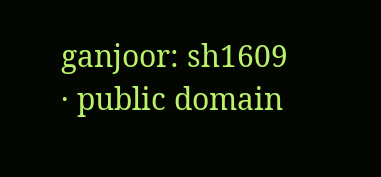ganjoor: sh1609 · public domain